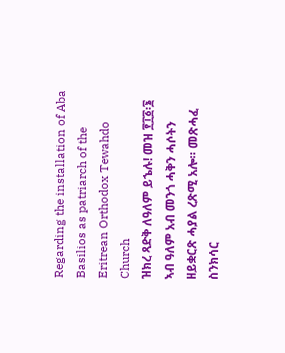Regarding the installation of Aba Basilios as patriarch of the Eritrean Orthodox Tewahdo Church
ዝክረ ጻድቅ ለዓለም ይኄሉ! መዝ ፻፲፩፡፮
ኣብ ዓለም አብ መንጎ ሓቅን ሓሶትን ዘይቋርጽ ሓያል ረጽሚ አሎ። መጽሓፈ ስንክሳር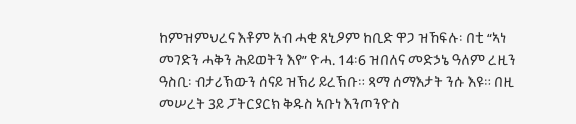ከምዝምህረና እቶም አብ ሓቂ ጸኒዖም ከቢድ ዋጋ ዝኸፍሉ፡ በቲ “ኣነ መገድን ሓቅን ሕይወትን እየ” ዮሓ. 14፡6 ዝበለና መድኃኔ ዓለም ረዚን ዓስቢ፡ ብታሪኽውን ሰናይ ዝኽሪ ይረኽቡ። ጻማ ሰማእታት ንሱ እዩ። በዚ መሠረት 3ይ ፓትርያርክ ቅዱስ ኣቡነ እንጦንዮስ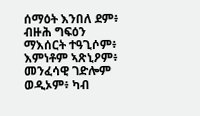ሰማዕት እንበለ ደም፥ ብዙሕ ግፍዕን ማእሰርት ተዓጊሶም፥ እምነቶም ኣጽኒዖም፥ መንፈሳዊ ገድሎም ወዲኦም፥ ካብ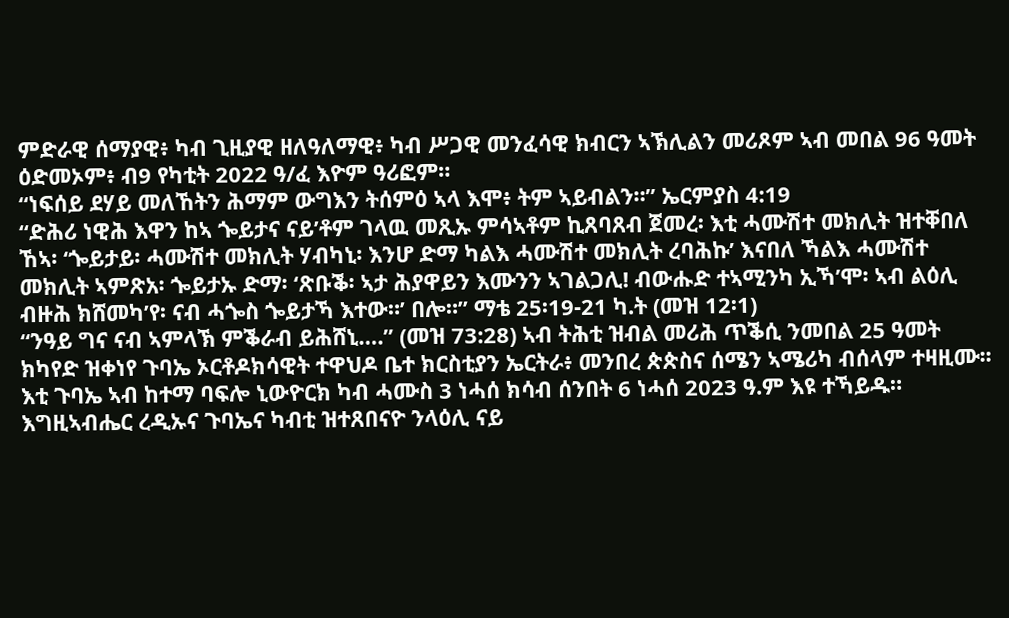ምድራዊ ሰማያዊ፥ ካብ ጊዚያዊ ዘለዓለማዊ፥ ካብ ሥጋዊ መንፈሳዊ ክብርን ኣኽሊልን መሪጾም ኣብ መበል 96 ዓመት ዕድመኦም፥ ብ9 የካቲት 2022 ዓ/ፈ እዮም ዓሪፎም።
“ነፍሰይ ደሃይ መለኸትን ሕማም ውግእን ትሰምዕ ኣላ እሞ፥ ትም ኣይብልን።” ኤርምያስ 4:19
“ድሕሪ ነዊሕ እዋን ከኣ ጐይታና ናይ’ቶም ገላዉ መጺኡ ምሳኣቶም ኪጸባጸብ ጀመረ፡ እቲ ሓሙሽተ መክሊት ዝተቐበለ ኸኣ፡ ‘ጐይታይ፡ ሓሙሽተ መክሊት ሃብካኒ፡ እንሆ ድማ ካልእ ሓሙሽተ መክሊት ረባሕኩ’ እናበለ ኻልእ ሓሙሽተ መክሊት ኣምጽአ፡ ጐይታኡ ድማ፡ ‘ጽቡቕ፡ ኣታ ሕያዋይን እሙንን ኣገልጋሊ! ብውሑድ ተኣሚንካ ኢኻ’ሞ፡ ኣብ ልዕሊ ብዙሕ ክሸመካ’የ፡ ናብ ሓጐስ ጐይታኻ እተው።’ በሎ።” ማቴ 25፡19-21 ካ.ት (መዝ 12፡1)
“ንዓይ ግና ናብ ኣምላኽ ምቕራብ ይሕሸኒ….” (መዝ 73:28) ኣብ ትሕቲ ዝብል መሪሕ ጥቕሲ ንመበል 25 ዓመት ክካየድ ዝቀነየ ጉባኤ ኦርቶዶክሳዊት ተዋህዶ ቤተ ክርስቲያን ኤርትራ፥ መንበረ ጵጵስና ሰሜን ኣሜሪካ ብሰላም ተዛዚሙ፡፡ እቲ ጉባኤ ኣብ ከተማ ባፍሎ ኒውዮርክ ካብ ሓሙስ 3 ነሓሰ ክሳብ ሰንበት 6 ነሓሰ 2023 ዓ.ም እዩ ተኻይዱ። እግዚኣብሔር ረዲኡና ጉባኤና ካብቲ ዝተጸበናዮ ንላዕሊ ናይ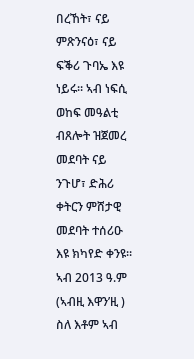በረኸት፣ ናይ ምጽንናዕ፣ ናይ ፍቕሪ ጉባኤ እዩ ነይሩ። ኣብ ነፍሲ ወከፍ መዓልቲ ብጸሎት ዝጀመረ መደባት ናይ ንጉሆ፣ ድሕሪ ቀትርን ምሸታዊ መደባት ተሰሪዑ እዩ ክካየድ ቀንዩ።
ኣብ 2013 ዓ.ም (ኣብዚ እዋን’ዚ ) ስለ እቶም ኣብ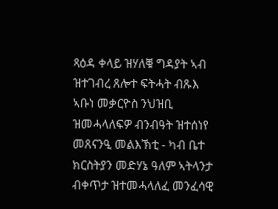ጻዕዳ ቀላይ ዝሃለቑ ግዳያት ኣብ ዝተገብረ ጸሎተ ፍትሓት ብጹእ ኣቡነ መቃርዮስ ንህዝቢ ዝመሓላለፍዎ ብንብዓት ዝተሰነየ መጸናንዒ መልእኽቲ - ካብ ቤተ ክርስትያን መድሃኔ ዓለም ኣትላንታ ብቀጥታ ዝተመሓላለፈ መንፈሳዊ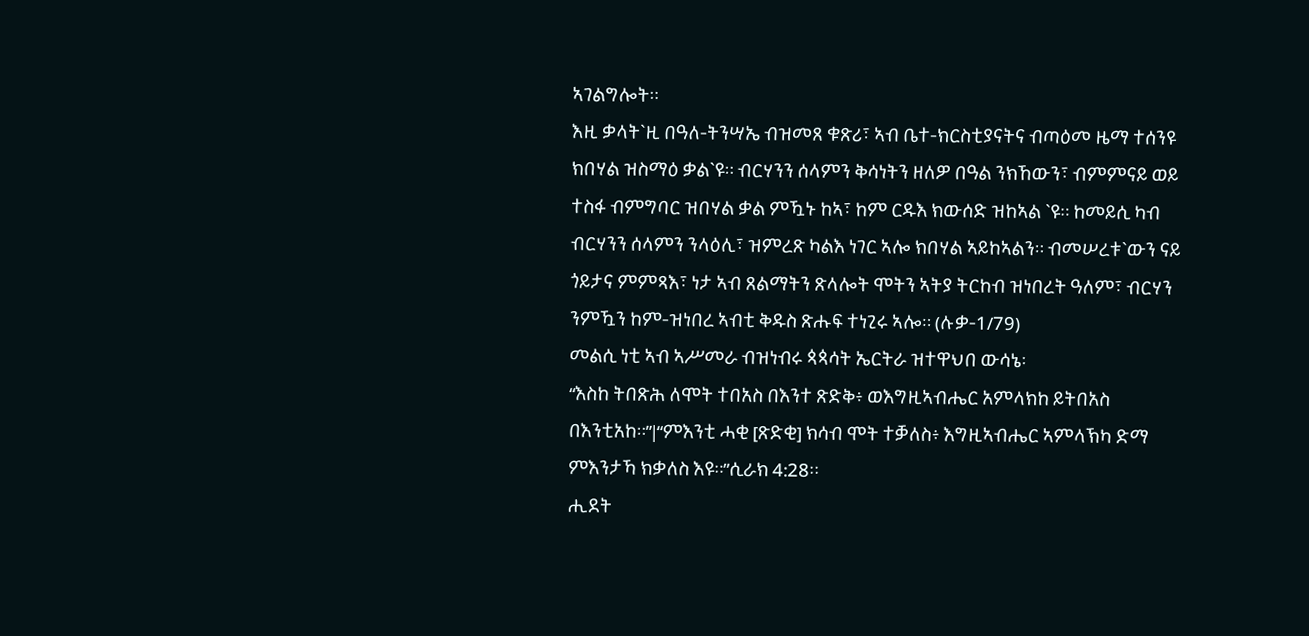ኣገልግሎት።
እዚ ቃላት`ዚ በዓለ-ትንሣኤ ብዝመጸ ቁጽሪ፣ ኣብ ቤተ-ክርስቲያናትና ብጣዕመ ዜማ ተሰንዩ ክበሃል ዝስማዕ ቃል`ዩ። ብርሃንን ሰላምን ቅሳነትን ዘለዎ በዓል ንክኸውን፣ ብምምናይ ወይ ተስፋ ብምግባር ዝበሃል ቃል ምዃኑ ከኣ፣ ከም ርዱእ ክውሰድ ዝከኣል `ዩ። ከመይሲ ካብ ብርሃንን ሰላምን ንላዕሊ፣ ዝምረጽ ካልእ ነገር ኣሎ ክበሃል ኣይከኣልን። ብመሠረቱ`ውን ናይ ጎይታና ምምጻእ፣ ነታ ኣብ ጸልማትን ጽላሎት ሞትን ኣትያ ትርከብ ዝነበረት ዓለም፣ ብርሃን ንምዃን ከም-ዝነበረ ኣብቲ ቅዱስ ጽሑፍ ተነጊሩ ኣሎ። (ሉቃ-1/79)
መልሲ ነቲ ኣብ ኣሥመራ ብዝነብሩ ጳጳሳት ኤርትራ ዝተዋህበ ውሳኔ፡
“እስከ ትበጽሕ ለሞት ተበአስ በእንተ ጽድቅ፥ ወእግዚኣብሔር አምላክከ ይትበአስ በእንቲአከ።”|“ምእንቲ ሓቂ [ጽድቂ] ክሳብ ሞት ተቓለስ፥ እግዚኣብሔር ኣምላኽካ ድማ ምእንታኻ ክቃለስ እዩ።”ሲራክ 4:28፡፡
ሒደት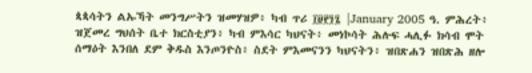ጳጳሳትን ልኡኻት መንግሥትን ዝመሃዝዎ፥ ካብ ጥሪ ፲፱፻፺፯ |January 2005 ዓ. ምሕረት፥ ዝጀመረ ግህሰት ቤተ ክርስቲያን፥ ካብ ምእሳር ካህናት፥ መነኮሳት ሕሉፍ ሓሊፉ ክሳብ ሞት ሰማዕት እንበለ ደም ቅዱስ እንጦንዮስ፥ ስደት ምእመናንን ካህናትን፥ ዝበጽሐን ዝበጽሕ ዘሎ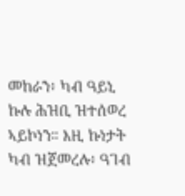መከራን፥ ካብ ዓይኒ ኩሉ ሕዝቢ ዝተሰወረ ኣይኮነን። እዚ ኩነታት ካብ ዝጀመረሉ፥ ዓገብ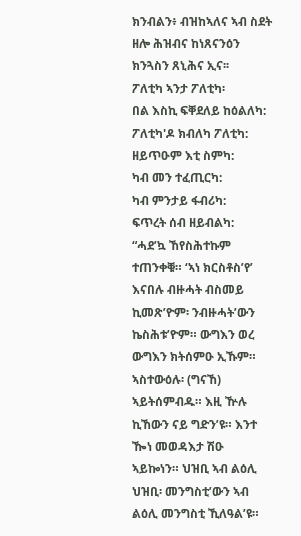ክንብልን፥ ብዝከኣለና ኣብ ስደት ዘሎ ሕዝብና ከነጸናንዕን ክንጓስን ጸኒሕና ኢና፡፡
ፖለቲካ ኣንታ ፖለቲካ፡
በል እስኪ ፍቐደለይ ከዕልለካ:
ፖለቲካ'ዶ ክብለካ ፖለቲካ:
ዘይጥዑም እቲ ስምካ:
ካብ መን ተፈጢርካ:
ካብ ምንታይ ፋብሪካ:
ፍጥረት ሰብ ዘይብልካ:
“ሓደ’ኳ ኸየስሕተኩም ተጠንቀቑ። ‘ኣነ ክርስቶስ’የ’ እናበሉ ብዙሓት ብስመይ ኪመጽ’ዮም፡ ንብዙሓት’ውን ኬስሕቱ’ዮም። ውግእን ወረ ውግእን ክትሰምዑ ኢኹም። ኣስተውዕሉ፡ (ግናኸ) ኣይትሰምብዱ። እዚ ዅሉ ኪኸውን ናይ ግድን’ዩ። እንተ ዀነ መወዳእታ ሽዑ ኣይኰነን። ህዝቢ ኣብ ልዕሊ ህዝቢ፡ መንግስቲ’ውን ኣብ ልዕሊ መንግስቲ ኺለዓል’ዩ።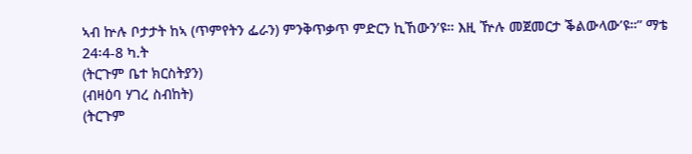ኣብ ኵሉ ቦታታት ከኣ (ጥምየትን ፌራን) ምንቅጥቃጥ ምድርን ኪኸውን’ዩ። እዚ ዅሉ መጀመርታ ቕልውላው’ዩ።” ማቴ 24፡4-8 ካ.ት
(ትርጉም ቤተ ክርስትያን)
(ብዛዕባ ሃገረ ስብከት)
(ትርጉም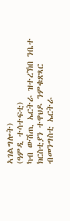ኣገልግሎት)
(ዓምዲ ተሳተፍቲ)
ካብ ውሽጢ ኤርትራ ዝተረኽበ ንቤተ ክርስቲያን ተዋህዶ ንምቁጽጻር ብመንግስቲ ኤርትራ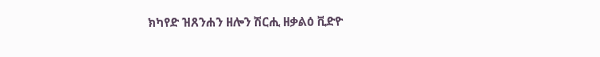ክካየድ ዝጸንሐን ዘሎን ሽርሒ ዘቃልዕ ቪድዮ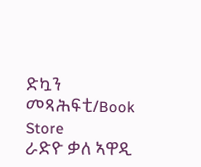ድኳን መጻሕፍቲ/Book Store
ራድዮ ቃለ ኣዋዲ